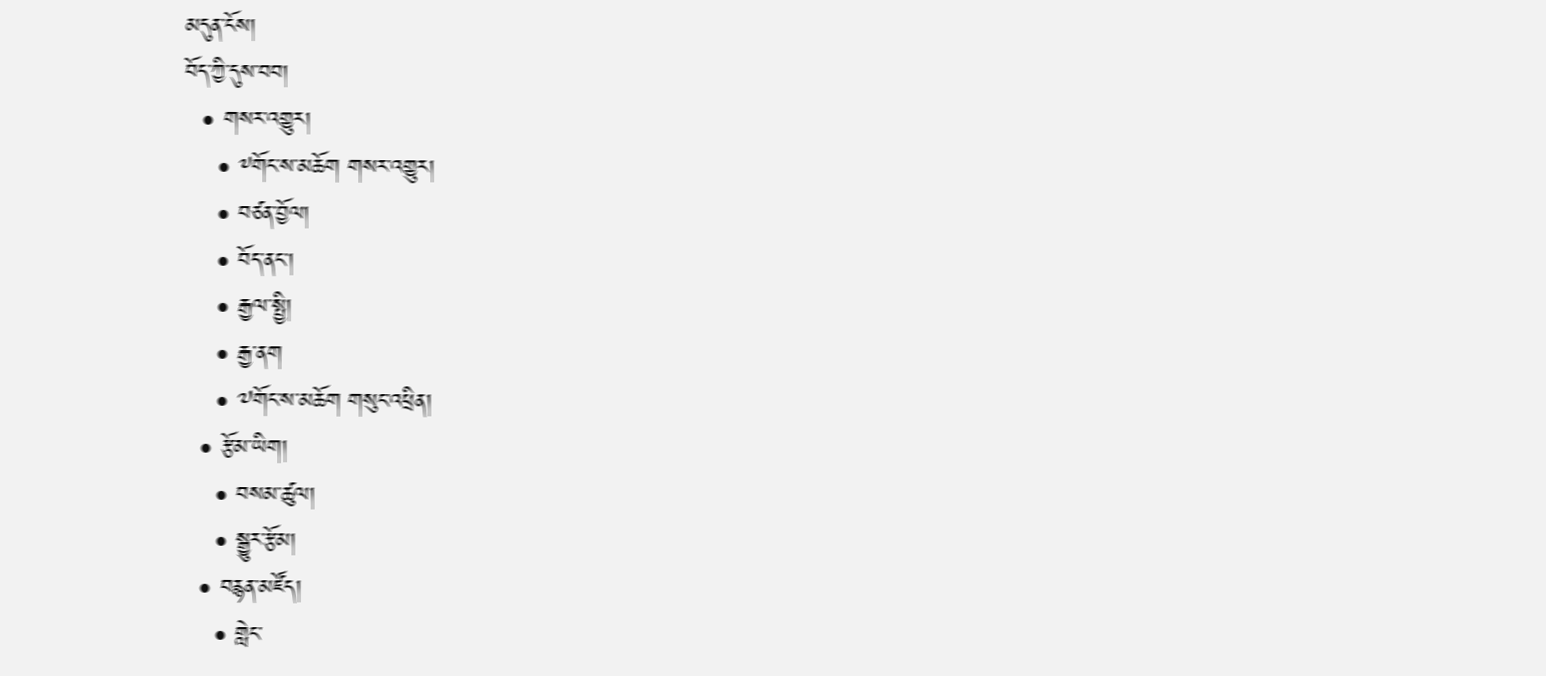མདུན་ངོས།
བོད་ཀྱི་དུས་བབ།
  • གསར་འགྱུར།
    • ༸གོང་ས་མཆོག གསར་འགྱུར།
    • བཙན་བྱོལ།
    • བོད་ནང་།
    • རྒྱལ་སྤྱི།
    • རྒྱ་ནག
    • ༧གོང་ས་མཆོག གསུང་འཕྲིན།
  • རྩོམ་ཡིག།
    • བསམ་ཚུལ།
    • སྒྱུར་རྩོམ།
  • བརྙན་མཛོད།
    • གླེང་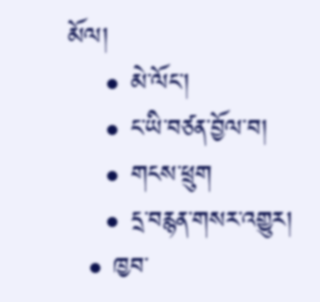མོལ།
    • མེ་ལོང་།
    • ང་ཡི་བཙན་བྱོལ་བ།
    • གངས་ཕྲུག
    • དྲ་བརྙན་གསར་འགྱུར།
  • ཁྱབ་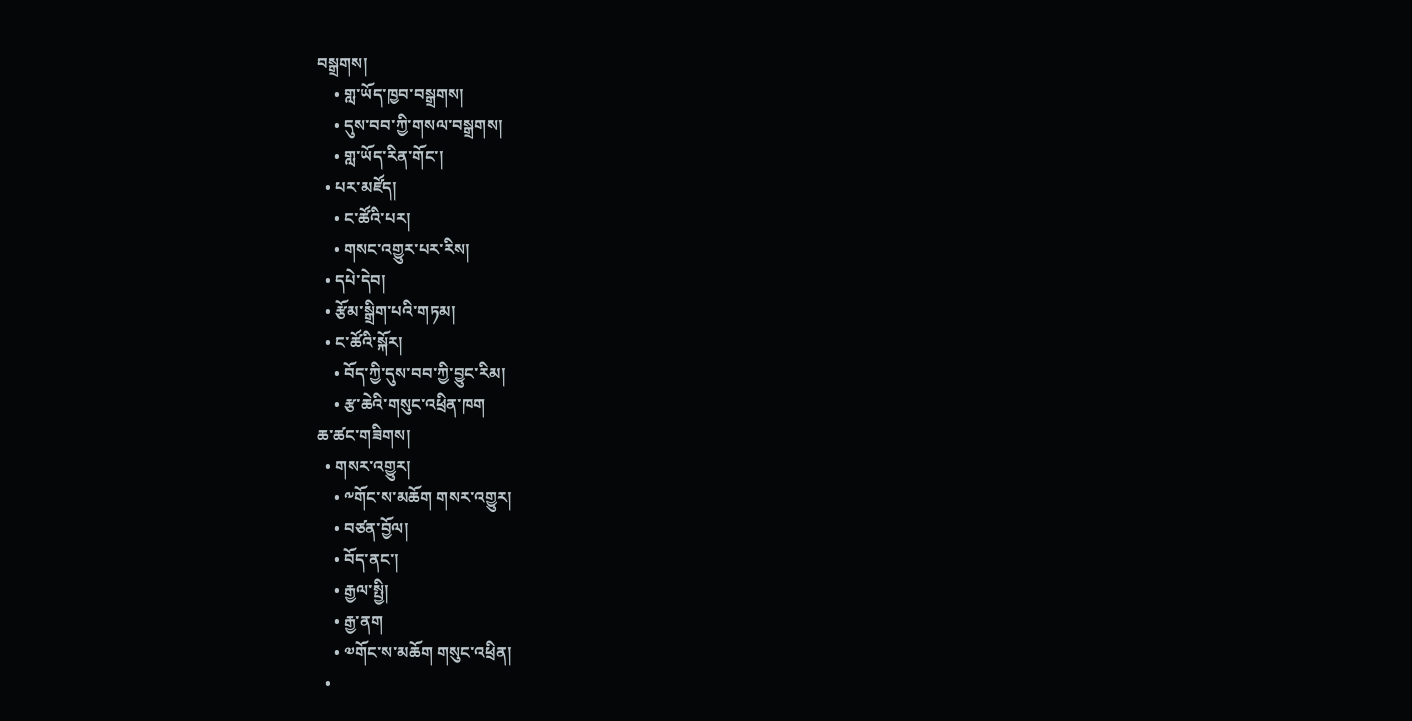བསྒྲགས།
    • གླ་ཡོད་ཁྱབ་བསྒྲགས།
    • དུས་བབ་ཀྱི་གསལ་བསྒྲགས།
    • གླ་ཡོད་རིན་གོང་།
  • པར་མཛོད།
    • ང་ཚོའི་པར།
    • གསང་འགྱུར་པར་རིས།
  • དཔེ་དེབ།
  • རྩོམ་སྒྲིག་པའི་གཏམ།
  • ང་ཚོའི་སྐོར།
    • བོད་ཀྱི་དུས་བབ་ཀྱི་བྱུང་རིམ།
    • རྩ་ཆེའི་གསུང་འཕྲིན་ཁག
ཆ་ཚང་གཟིགས།
  • གསར་འགྱུར།
    • ༸གོང་ས་མཆོག གསར་འགྱུར།
    • བཙན་བྱོལ།
    • བོད་ནང་།
    • རྒྱལ་སྤྱི།
    • རྒྱ་ནག
    • ༧གོང་ས་མཆོག གསུང་འཕྲིན།
  •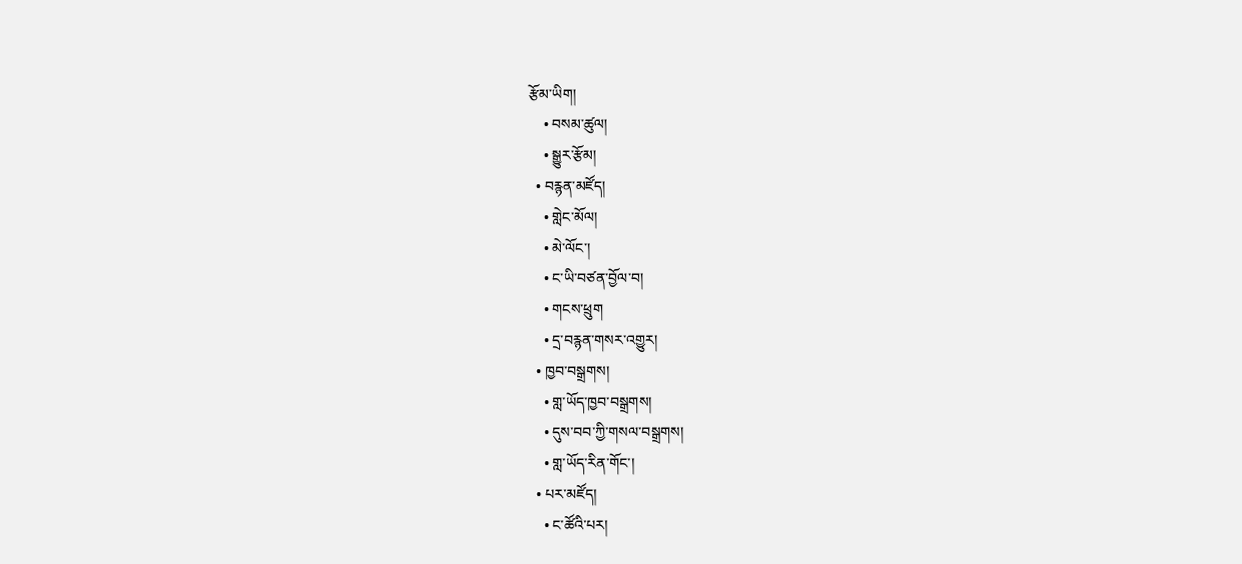རྩོམ་ཡིག།
    • བསམ་ཚུལ།
    • སྒྱུར་རྩོམ།
  • བརྙན་མཛོད།
    • གླེང་མོལ།
    • མེ་ལོང་།
    • ང་ཡི་བཙན་བྱོལ་བ།
    • གངས་ཕྲུག
    • དྲ་བརྙན་གསར་འགྱུར།
  • ཁྱབ་བསྒྲགས།
    • གླ་ཡོད་ཁྱབ་བསྒྲགས།
    • དུས་བབ་ཀྱི་གསལ་བསྒྲགས།
    • གླ་ཡོད་རིན་གོང་།
  • པར་མཛོད།
    • ང་ཚོའི་པར།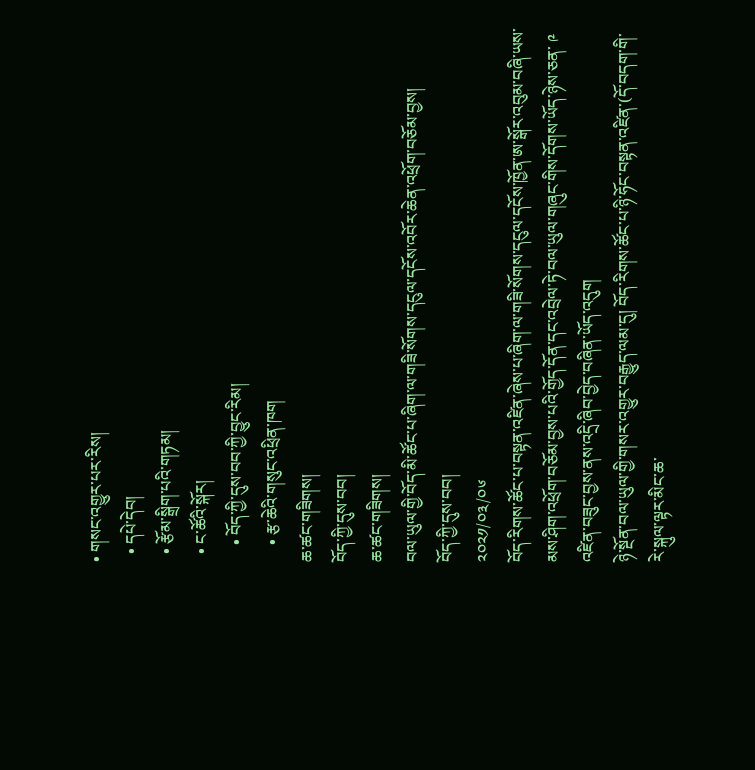• གསང་འགྱུར་པར་རིས།
  • དཔེ་དེབ།
  • རྩོམ་སྒྲིག་པའི་གཏམ།
  • ང་ཚོའི་སྐོར།
    • བོད་ཀྱི་དུས་བབ་ཀྱི་བྱུང་རིམ།
    • རྩ་ཆེའི་གསུང་འཕྲིན་ཁག
ཆ་ཚང་གཟིགས།
བོད་ཀྱི་དུས་བབ།
ཆ་ཚང་གཟིགས།
བལ་ཡུལ་གྱི་བོད་མི་ཚོང་པ་ཞིག་ལ་གཟི་སོགས་དངུལ་དངོས་འབོར་ཆེན་འཕྲོག་བཅོམ་བྱས།
བོད་ཀྱི་དུས་བབ།
༢༠༢༡/༠༣/༠༦
བོད་རིགས་ཚོང་པ་བསྟན་འཛིན་ཞེས་པ་ཞིག་ལ་གཟི་སོགས་དངུལ་དངོས་ཁྱོན་ཨ་སྒོར་འབུམ་བཞི་ཡས་མས་ཤིག་འཕྲོག་བཅོམ་བྱས་པའི་གྱོད་དོན་དང་འབྲེལ་ཏེ་བལ་ཡུལ་གཞུང་གིས་དོགས་ཡོད་ཉེས་ཅན་ ༩ འཛིན་བཟུང་བྱས་ནས་འདྲི་ཞིབ་བྱེད་བཞིན་ཡོད་འདུག
ཉེ་སྔོན་བལ་ཡུལ་གྱི་གསར་འགྱུར་བརྒྱུད་ལམ་དུ། བོད་རིགས་ཚོང་པ་ཉི་ཧོང་བསྟན་འཛིན་(དོ་བདག་གི་རེ་སྐུལ་ལྟར་མིང་ཆ་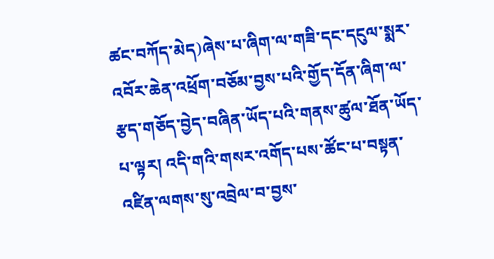ཚང་བཀོད་མེད)ཞེས་པ་ཞིག་ལ་གཟི་དང་དངུལ་སྨར་འབོར་ཆེན་འཕྲོག་བཅོམ་བྱས་པའི་གྱོད་དོན་ཞིག་ལ་རྩད་གཅོད་བྱེད་བཞིན་ཡོད་པའི་གནས་ཚུལ་ཐོན་ཡོད་པ་ལྟར། འདི་གའི་གསར་འགོད་པས་ཚོང་པ་བསྟན་འཛིན་ལགས་སུ་འབྲེལ་བ་བྱས་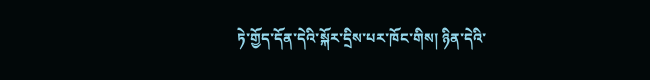ཏེ་གྱོད་དོན་དེའི་སྐོར་དྲིས་པར་ཁོང་གིས། ཉིན་དེའི་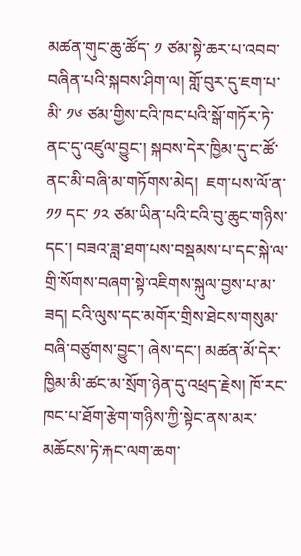མཚན་གུང་ཆུ་ཚོད་ ༡ ཙམ་སྟེ་ཆར་པ་འབབ་བཞིན་པའི་སྐབས་ཤིག་ལ། གློ་བུར་དུ་ཇག་པ་མི་ ༡༦ ཙམ་གྱིས་ངའི་ཁང་པའི་སྒོ་གཏོར་ཏེ་ནང་དུ་འཛུལ་བྱུང་། སྐབས་དེར་ཁྱིམ་དུ་ང་ཚོ་ནང་མི་བཞི་མ་གཏོགས་མེད།  ཇག་པས་ལོ་ན་ ༡༡ དང་ ༡༢ ཙམ་ཡིན་པའི་ངའི་བུ་ཆུང་གཉིས་དང་། བཟའ་ཟླ་ཐག་པས་བསྡམས་པ་དང་སྐེ་ལ་གྲི་སོགས་བཞག་སྟེ་འཇིགས་སྐུལ་བྱས་པ་མ་ཟད། ངའི་ལུས་དང་མགོར་གྲིས་ཐེངས་གསུམ་བཞི་བཙུགས་བྱུང་། ཞེས་དང་། མཚན་མོ་དེར་ཁྱིམ་མི་ཚང་མ་སྲོག་ཉེན་དུ་འཕྲད་རྗེས། ཁོ་རང་ཁང་པ་ཐོག་རྩེག་གཉིས་ཀྱི་སྟེང་ནས་མར་མཆོངས་ཏེ་རྐང་ལག་ཆག་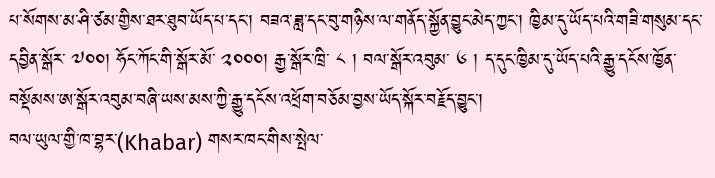པ་སོགས་མ་ཤི་ཙམ་གྱིས་ཐར་ཐུབ་ཡོད་པ་དང་། བཟའ་ཟླ་དང་བུ་གཉིས་ལ་གནོད་སྐྱོན་བྱུང་མེད་ཀྱང་། ཁྱིམ་དུ་ཡོད་པའི་གཟི་གསུམ་དང་དབྱིན་སྒོར་ ༧༠༠། ཧོང་ཀོང་གི་སྒོར་མོ་ ༢༠༠༠། རྒྱ་སྒོར་ཁྲི་ ༨ ། བལ་སྒོར་འབུམ་ ༦ ། ད་དུང་ཁྱིམ་དུ་ཡོད་པའི་རྒྱུ་དངོས་ཁྱོན་བསྡོམས་ཨ་སྒོར་འབུམ་བཞི་ཡས་མས་ཀྱི་རྒྱུ་དངོས་འཕྲོག་བཅོམ་བྱས་ཡོད་སྐོར་བརྗོད་བྱུང་།
བལ་ཡུལ་གྱི་ཁ་བྷར་(Khabar) གསར་ཁང་གིས་སྤེལ་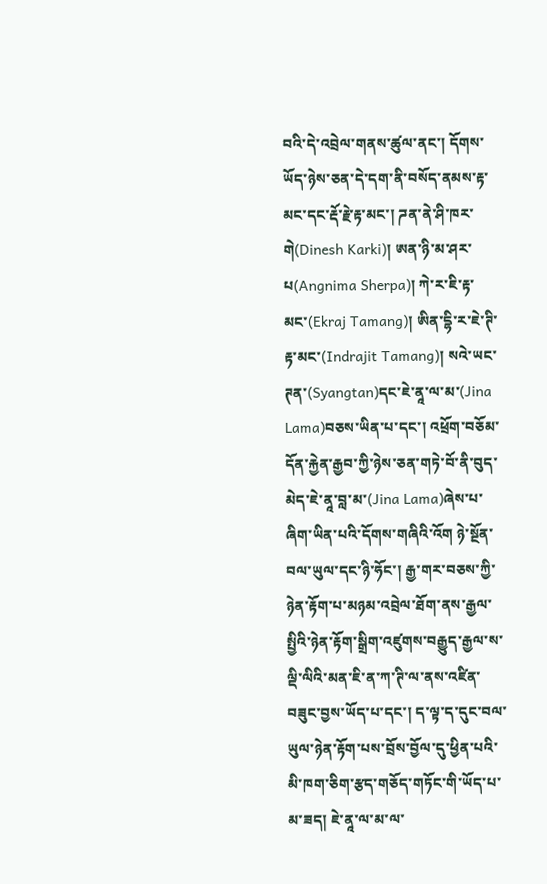བའི་དེ་འབྲེལ་གནས་ཚུལ་ནང་། དོགས་ཡོད་ཉེས་ཅན་དེ་དག་ནི་བསོད་ནམས་རྟ་མང་དང་རྡོ་རྗེ་རྟ་མང་། ཌན་ནེ་ཤི་ཁར་གེ(Dinesh Karki)། ཨན་ཉི་མ་ཤར་པ(Angnima Sherpa)། ཀེ་ར་ཇི་རྟ་མང་(Ekraj Tamang)། ཨིན་དྷི་ར་ཇེ་ཊི་རྟ་མང་(Indrajit Tamang)། སའེ་ཡང་ཊན་(Syangtan)དང་ཇེ་ནཱ་ལ་མ་(Jina Lama)བཅས་ཡིན་པ་དང་། འཕྲོག་བཅོམ་དོན་རྐྱེན་རྒྱབ་ཀྱི་ཉེས་ཅན་གཏེ་བོ་ནི་བུད་མེད་ཇེ་ནཱ་བླ་མ་(Jina Lama)ཞེས་པ་ཞིག་ཡིན་པའི་དོགས་གཞིའི་འོག ཉེ་སྔོན་བལ་ཡུལ་དང་ཉི་ཧོང་། རྒྱ་གར་བཅས་ཀྱི་ཉེན་རྟོག་པ་མཉམ་འབྲེལ་ཐོག་ནས་རྒྱལ་སྤྱིའི་ཉེན་རྟོག་སྒྲིག་འཛུགས་བརྒྱུད་རྒྱལ་ས་ལྡི་ལིའི་མན་ཇི་ན་ཀ་ཊི་ལ་ནས་འཛིན་བཟུང་བྱས་ཡོད་པ་དང་། ད་ལྟ་ད་དུང་བལ་ཡུལ་ཉེན་རྟོག་པས་བྲོས་བྱོལ་དུ་ཕྱིན་པའི་མི་ཁག་ཅིག་རྩད་གཅོད་གཏོང་གི་ཡོད་པ་མ་ཟད། ཇེ་ནཱ་ལ་མ་ལ་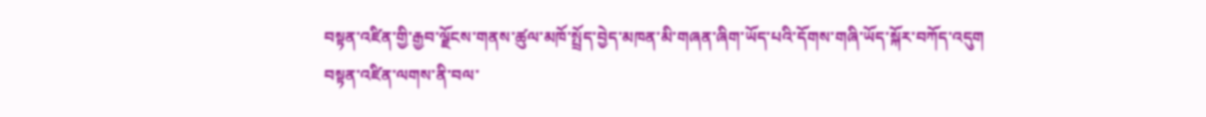བསྟན་འཛིན་གྱི་རྒྱབ་ལྗོངས་གནས་ཚུལ་མཁོ་སྤྲོད་བྱེད་མཁན་མི་གཞན་ཞིག་ཡོད་པའི་དོགས་གཞི་ཡོད་སྐོར་བཀོད་འདུག
བསྟན་འཛིན་ལགས་ནི་བལ་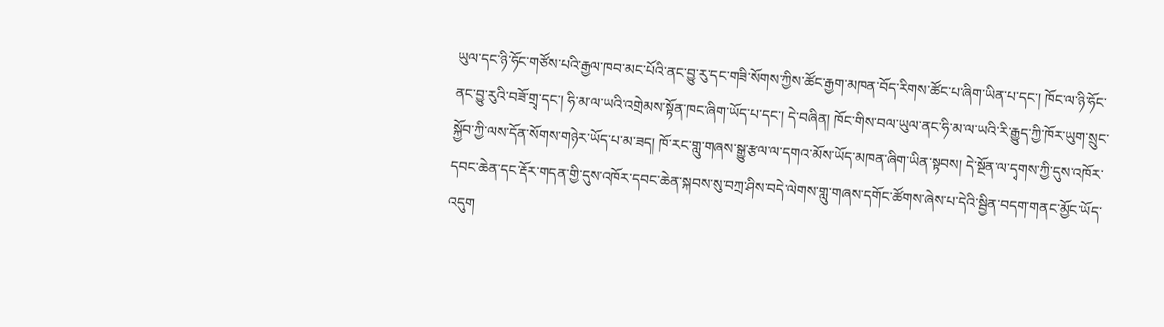ཡུལ་དང་ཉི་ཧོང་གཙོས་པའི་རྒྱལ་ཁབ་མང་པོའི་ནང་བྱུ་རུ་དང་གཟི་སོགས་ཀྱིས་ཚོང་རྒྱག་མཁན་བོད་རིགས་ཚོང་པ་ཞིག་ཡིན་པ་དང་། ཁོང་ལ་ཉི་ཧོང་ནང་བྱུ་རུའི་བཟོ་གྲྭ་དང་། ཧི་མ་ལ་ཡའི་འགྲེམས་སྟོན་ཁང་ཞིག་ཡོད་པ་དང་། དེ་བཞིན། ཁོང་གིས་བལ་ཡུལ་ནང་ཧི་མ་ལ་ཡའི་རི་རྒྱུད་ཀྱི་ཁོར་ཡུག་སྲུང་སྐྱོབ་ཀྱི་ལས་དོན་སོགས་གཉེར་ཡོད་པ་མ་ཟད། ཁོ་རང་གླུ་གཞས་སྒྱུ་རྩལ་ལ་དགའ་མོས་ཡོད་མཁན་ཞིག་ཡིན་སྟབས། དེ་སྔོན་ལ་དྭགས་ཀྱི་དུས་འཁོར་དབང་ཆེན་དང་རྡོར་གདན་གྱི་དུས་འཁོར་དབང་ཆེན་སྐབས་སུ་བཀྲ་ཤིས་བདེ་ལེགས་གླུ་གཞས་དགོང་ཚོགས་ཞེས་པ་དེའི་སྦྱིན་བདག་གནང་མྱོང་ཡོད་འདུག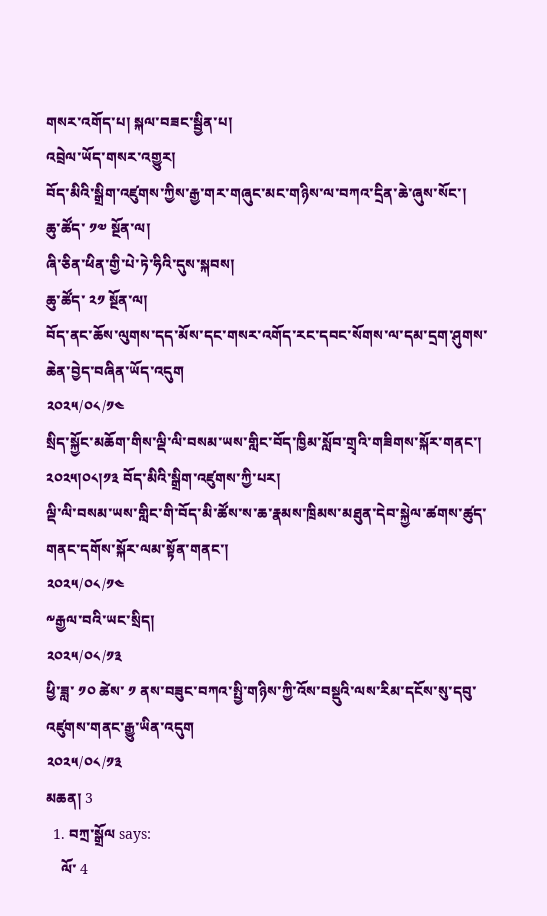གསར་འགོད་པ། སྐལ་བཟང་སྦྱིན་པ།
འབྲེལ་ཡོད་གསར་འགྱུར།
བོད་མིའི་སྒྲིག་འཛུགས་ཀྱིས་རྒྱ་གར་གཞུང་མང་གཉིས་ལ་བཀའ་དྲིན་ཆེ་ཞུས་སོང་།
ཆུ་ཚོད་ ༡༧ སྔོན་ལ།
ཞི་ཅིན་ཕིན་གྱི་པེ་ཏེ་ཧིའི་དུས་སྐབས།
ཆུ་ཚོད་ ༢༡ སྔོན་ལ།
བོད་ནང་ཆོས་ལུགས་དད་མོས་དང་གསར་འགོད་རང་དབང་སོགས་ལ་དམ་དྲག་ཤུགས་ཆེན་བྱེད་བཞིན་ཡོད་འདུག
༢༠༢༥/༠༨/༡༤
སྲིད་སྐྱོང་མཆོག་གིས་ལྡི་ལི་བསམ་ཡས་གླིང་བོད་ཁྱིམ་སློབ་གྲྭའི་གཟིགས་སྐོར་གནང་། ༢༠༢༥།༠༨།༡༣ བོད་མིའི་སྒྲིག་འཛུགས་ཀྱི་པར།
ལྡི་ལི་བསམ་ཡས་གླིང་གི་བོད་མི་ཚོས་ས་ཆ་རྣམས་ཁྲིམས་མཐུན་དེབ་སྐྱེལ་ཚགས་ཚུད་གནང་དགོས་སྐོར་ལམ་སྟོན་གནང་།
༢༠༢༥/༠༨/༡༤
༸རྒྱལ་བའི་ཡང་སྲིད།
༢༠༢༥/༠༨/༡༣
ཕྱི་ཟླ་ ༡༠ ཚེས་ ༡ ནས་བཟུང་བཀའ་སྤྱི་གཉིས་ཀྱི་འོས་བསྡུའི་ལས་རིམ་དངོས་སུ་དབུ་འཛུགས་གནང་རྒྱུ་ཡིན་འདུག
༢༠༢༥/༠༨/༡༣
མཆན། 3
  1. བཀྲ་སྒྲོལ says:
    ལོ་ 4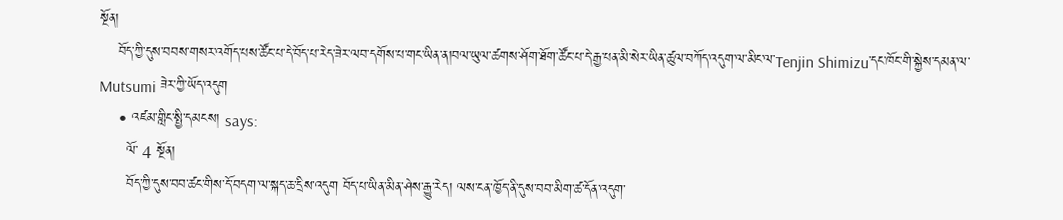སྔོན།
    བོད་ཀྱི་དུས་བབས་གསར་འགོད་པས་ཚོང་པ་དེ་བོད་པ་རེད་ཟེར་ལབ་དགོས་པ་གང་ཡིན་ན།བལ་ཡུལ་ཚགས་ཤོག་ཐོག་ཚོང་པ་དེ་རྒྱ་པན་མི་སེར་ཡིན་ཚུལ་བཀོད་འདུག་ལ་མིང་ལ་Tenjin Shimizu་དང་ཁོང་གི་སྐྱེས་དམན་ལ་Mutsumi ཟེར་ཀྱི་ཡོད་འདུག
    • འཛམ་གླིང་སྤྱི་དམངས། says:
      ལོ་ 4 སྔོན།
      བོད་ཀྱི་དུས་བབ་ཚང་གིས་དོ་བདག་ལ་སྐད་ཆ་དྲིས་འདུག བོད་པ་ཡིན་མིན་ཤེས་རྒྱུ་རེད། ལས་ངན་ཁྱོད་ནི་དུས་བབ་མིག་ཚ་དོན་འདུག་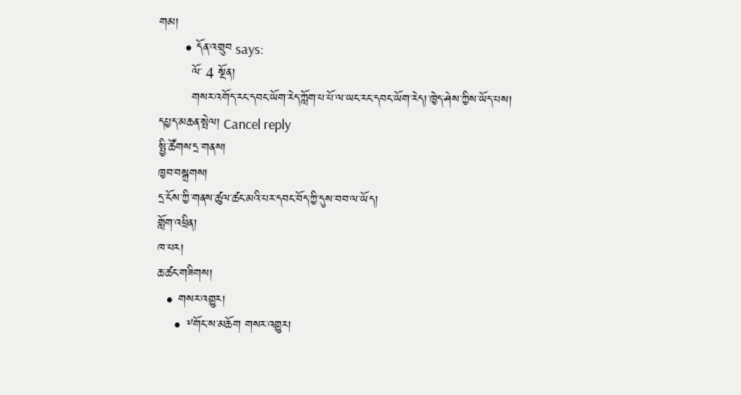གམ།
      • དོན་འགྲུབ says:
        ལོ་ 4 སྔོན།
        གསར་འགོད་རང་དབང་ཡོག་རེད་ཀློག་པ་པོ་ལ་ཡང་རང་དབང་ཡོག་རེད།་ཁྱེད་ཤེས་ཀྱིས་ཡོད་པས།
དཔྱད་མཆན་སྤེལ། Cancel reply
སྤྱི་ཚོགས་དྲ་གནས།
ཁྱབ་བསྒྲགས།
དྲ་ངོས་ཀྱི་གནས་ཚུལ་ཚང་མའི་པར་དབང་བོད་ཀྱི་དུས་བབ་ལ་ཡོད།
གློག་འཕྲིན།
ཁ་པར།
ཆ་ཚང་གཟིགས།
  • གསར་འགྱུར།
    • ༸གོང་ས་མཆོག གསར་འགྱུར།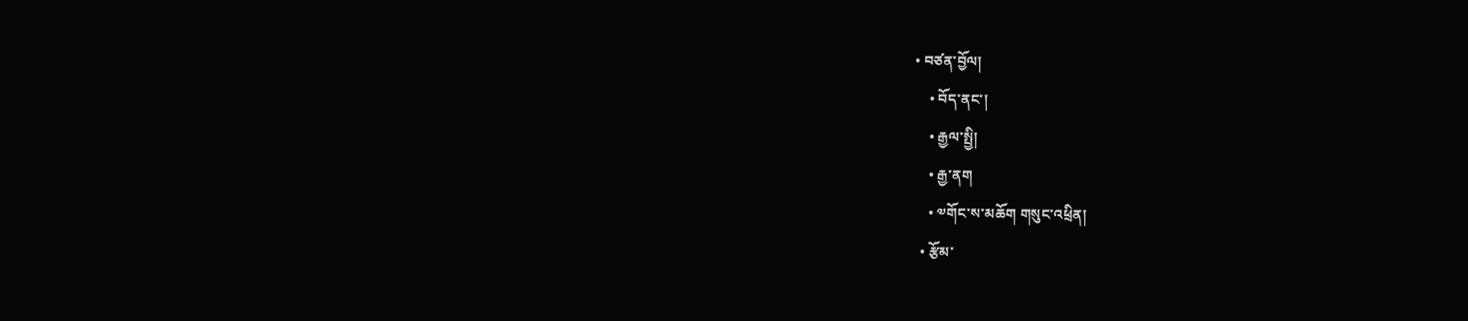• བཙན་བྱོལ།
    • བོད་ནང་།
    • རྒྱལ་སྤྱི།
    • རྒྱ་ནག
    • ༧གོང་ས་མཆོག གསུང་འཕྲིན།
  • རྩོམ་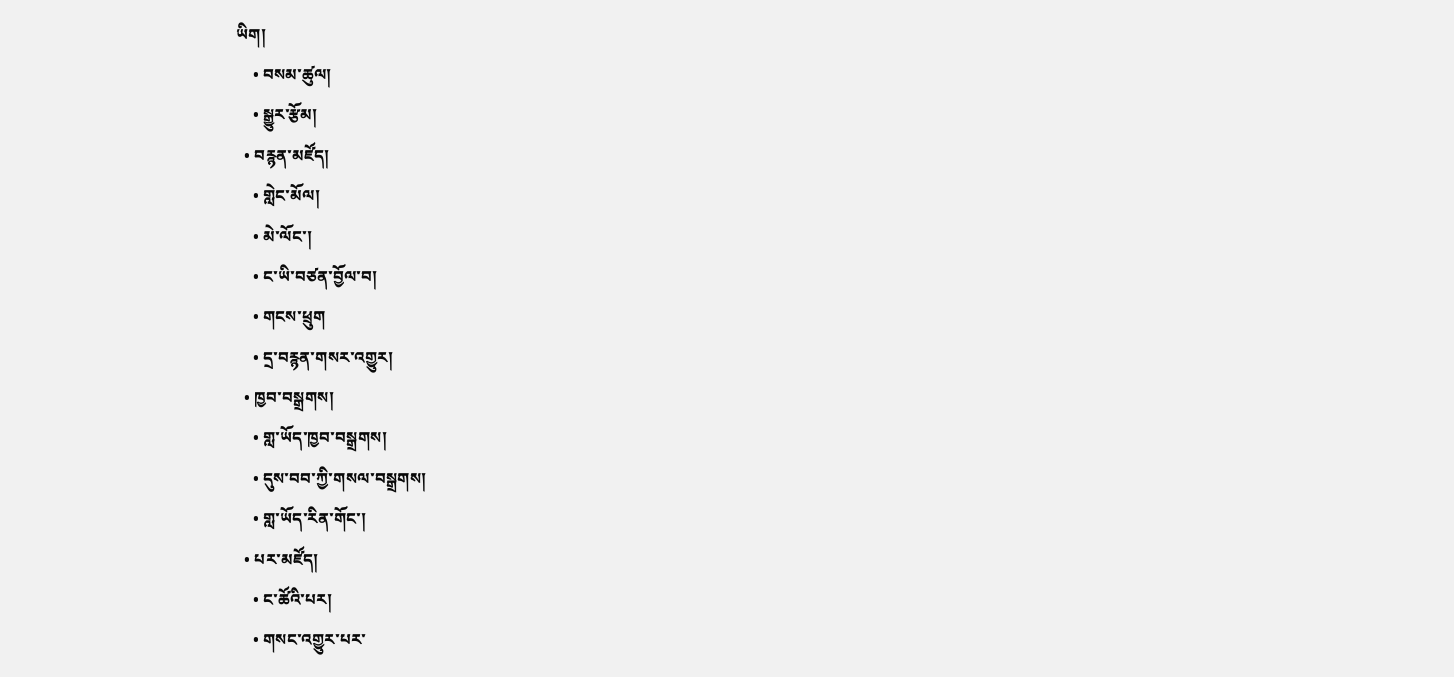ཡིག།
    • བསམ་ཚུལ།
    • སྒྱུར་རྩོམ།
  • བརྙན་མཛོད།
    • གླེང་མོལ།
    • མེ་ལོང་།
    • ང་ཡི་བཙན་བྱོལ་བ།
    • གངས་ཕྲུག
    • དྲ་བརྙན་གསར་འགྱུར།
  • ཁྱབ་བསྒྲགས།
    • གླ་ཡོད་ཁྱབ་བསྒྲགས།
    • དུས་བབ་ཀྱི་གསལ་བསྒྲགས།
    • གླ་ཡོད་རིན་གོང་།
  • པར་མཛོད།
    • ང་ཚོའི་པར།
    • གསང་འགྱུར་པར་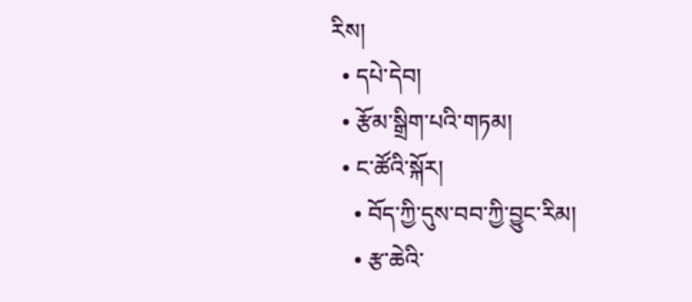རིས།
  • དཔེ་དེབ།
  • རྩོམ་སྒྲིག་པའི་གཏམ།
  • ང་ཚོའི་སྐོར།
    • བོད་ཀྱི་དུས་བབ་ཀྱི་བྱུང་རིམ།
    • རྩ་ཆེའི་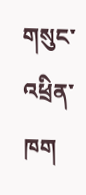གསུང་འཕྲིན་ཁག